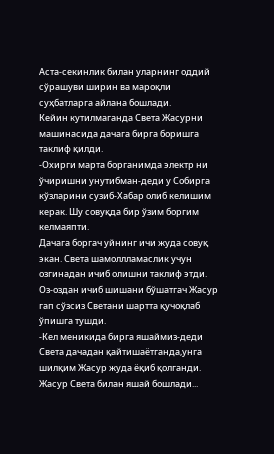Аста-секинлик билан уларнинг оддий сўрашуви ширин ва мароқли суҳбатларга айлана бошлади.
Кейин кутилмаганда Света Жасурни машинасида дачага бирга боришга таклиф қилди.
-Охирги марта борганимда электр ни ўчиришни унутибман-деди у Собирга кўзларини сузиб-Хабар олиб келишим керак. Шу совуқда бир ўзим боргим келмаяпти.
Дачага боргач уйнинг ичи жуда совуқ экан. Света шамоллламаслик учун озгинадан ичиб олишни таклиф этди.
Оз-оздан ичиб шишани бўшатгач Жасур гап сўзсиз Светани шартта қучоқлаб ўпишга тушди.
-Кел меникида бирга яшаймиз-деди Света дачадан қайтишаётганда,унга шилқим Жасур жуда ёқиб қолганди.
Жасур Света билан яшай бошлади...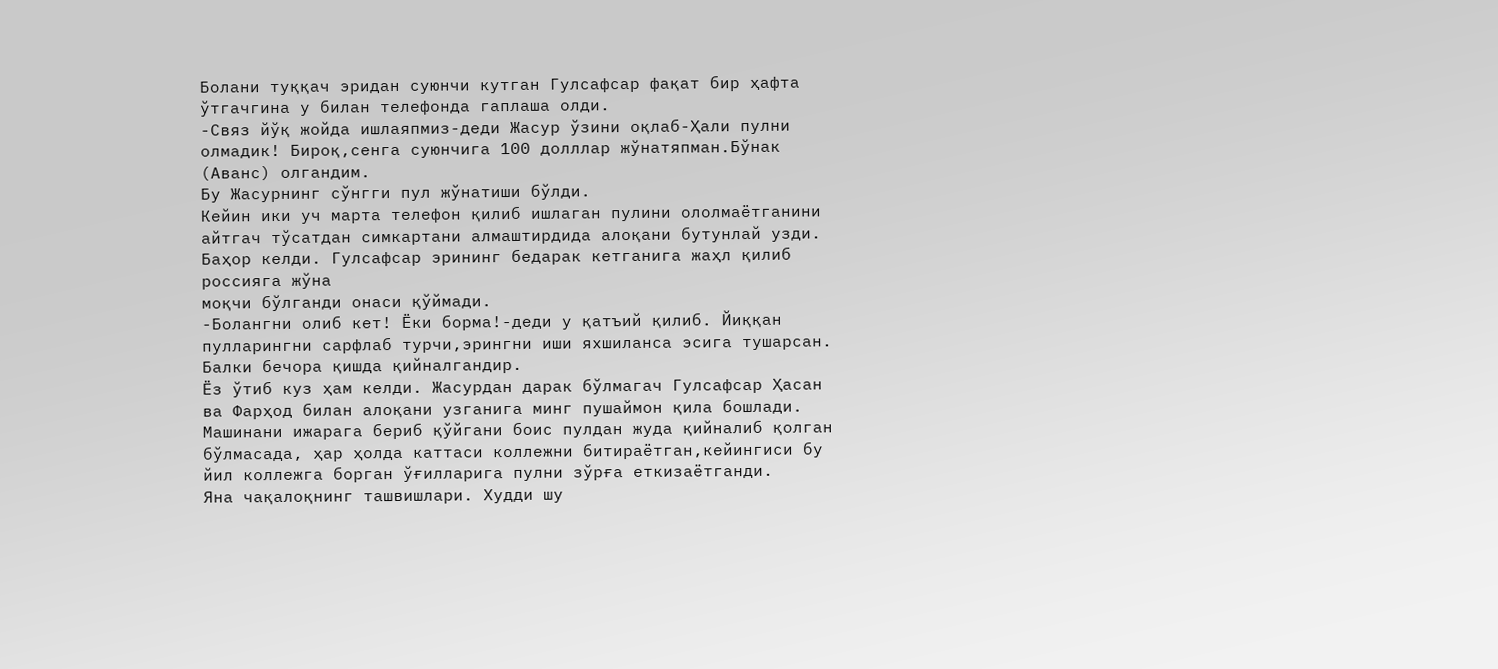Болани туққач эридан суюнчи кутган Гулсафсар фақат бир ҳафта ўтгачгина у билан телефонда гаплаша олди.
-Связ йўқ жойда ишлаяпмиз-деди Жасур ўзини оқлаб-Ҳали пулни олмадик! Бироқ,сенга суюнчига 100 долллар жўнатяпман.Бўнак (Аванс) олгандим.
Бу Жасурнинг сўнгги пул жўнатиши бўлди.
Кейин ики уч марта телефон қилиб ишлаган пулини ололмаётганини айтгач тўсатдан симкартани алмаштирдида алоқани бутунлай узди.
Баҳор келди. Гулсафсар эрининг бедарак кетганига жаҳл қилиб россияга жўна
моқчи бўлганди онаси қўймади.
-Болангни олиб кет! Ёки борма!-деди у қатъий қилиб. Йиққан пулларингни сарфлаб турчи,эрингни иши яхшиланса эсига тушарсан. Балки бечора қишда қийналгандир.
Ёз ўтиб куз ҳам келди. Жасурдан дарак бўлмагач Гулсафсар Ҳасан ва Фарҳод билан алоқани узганига минг пушаймон қила бошлади. Машинани ижарага бериб қўйгани боис пулдан жуда қийналиб қолган бўлмасада, ҳар ҳолда каттаси коллежни битираётган,кейингиси бу йил коллежга борган ўғилларига пулни зўрға еткизаётганди.
Яна чақалоқнинг ташвишлари. Худди шу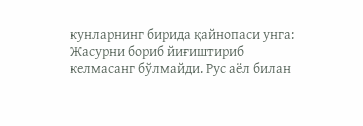кунларнинг бирида қайнопаси унга:
Жасурни бориб йиғиштириб келмасанг бўлмайди. Рус аёл билан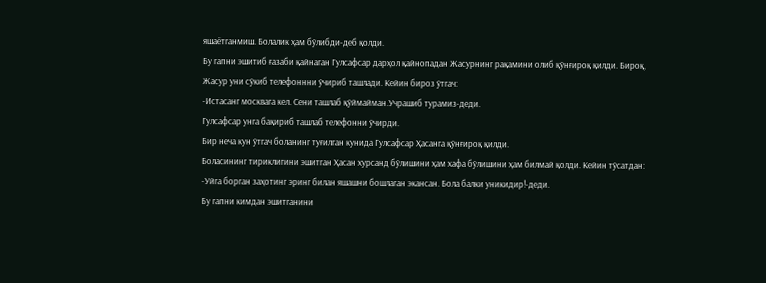яшаётганмиш. Болалик ҳам бўлибди-деб қолди.
Бу гапни эшитиб ғазаби қайнаган Гулсафсар дарҳол қайнопадан Жасурнинг рақамини олиб қўнғироқ қилди. Бироқ, Жасур уни сўкиб телефоннни ўчириб ташлади. Кейин бироз ўтгач:
-Истасанг москвага кел. Сени ташлаб қўймайман.Учрашиб турамиз-деди.
Гулсафсар унга бақириб ташлаб телефонни ўчирди.
Бир неча кун ўтгач боланинг туғилган кунида Гулсафсар Ҳасанга қўнғироқ қилди.
Боласининг тириклигини эшитган Ҳасан хурсанд бўлишини ҳам хафа бўлишини ҳам билмай қолди. Кейин тўсатдан:
-Уйга борган заҳотинг эринг билан яшашни бошлаган экансан. Бола балки уникидир!-деди.
Бу гапни кимдан эшитганини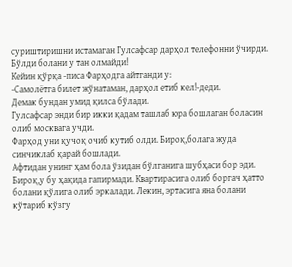суриштиришни истамаган Гулсафсар дарҳол телефонни ўчирди.
Бўлди болани у тан олмайди!
Кейин қўрқа -писа Фарҳодга айтганди у:
-Самолётга билет жўнатаман, дарҳол етиб кел!-деди.
Демак бундан умид қилса бўлади.
Гулсафсар энди бир икки қадам ташлаб юра бошлаган боласин олиб москвага учди.
Фарҳод уни қучоқ очиб кутиб олди. Бироқ,болага жуда синчиклаб қарай бошлади.
Афтидан унинг ҳам бола ўзидан бўлганига шубҳаси бор эди.
Бироқ,у бу ҳақида гапирмади. Квартирасига олиб боргач ҳатто болани қўлига олиб эркалади. Лекин, эртасига яна болани кўтариб кўзгу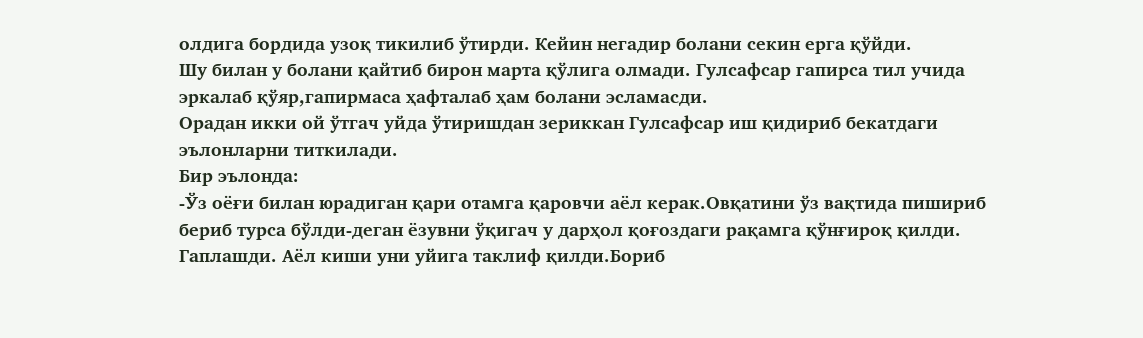олдига бордида узоқ тикилиб ўтирди. Кейин негадир болани секин ерга қўйди.
Шу билан у болани қайтиб бирон марта қўлига олмади. Гулсафсар гапирса тил учида эркалаб қўяр,гапирмаса ҳафталаб ҳам болани эсламасди.
Орадан икки ой ўтгач уйда ўтиришдан зериккан Гулсафсар иш қидириб бекатдаги эълонларни титкилади.
Бир эълонда:
-Ўз оёғи билан юрадиган қари отамга қаровчи аёл керак.Овқатини ўз вақтида пишириб бериб турса бўлди-деган ёзувни ўқигач у дарҳол қоғоздаги рақамга қўнғироқ қилди.
Гаплашди. Аёл киши уни уйига таклиф қилди.Бориб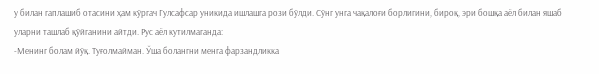у билан гаплашиб отасини ҳам кўргач Гулсафсар уникида ишлашга рози бўлди. Сўнг унга чақалоғи борлигини, бироқ, эри бошқа аёл билан яшаб уларни ташлаб қўйганини айтди. Рус аёл кутилмаганда:
-Менинг болам йўқ. Туғолмайман. Ўша болангни менга фарзандликка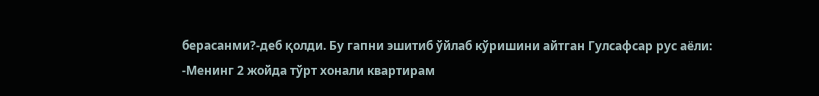берасанми?-деб қолди. Бу гапни эшитиб ўйлаб кўришини айтган Гулсафсар рус аёли:
-Менинг 2 жойда тўрт хонали квартирам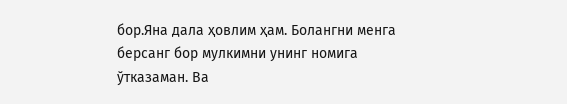бор.Яна дала ҳовлим ҳам. Болангни менга берсанг бор мулкимни унинг номига ўтказаман. Ва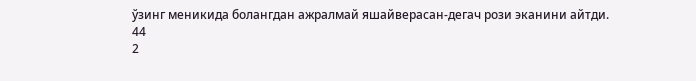ўзинг меникида болангдан ажралмай яшайверасан-дегач рози эканини айтди.
44
2